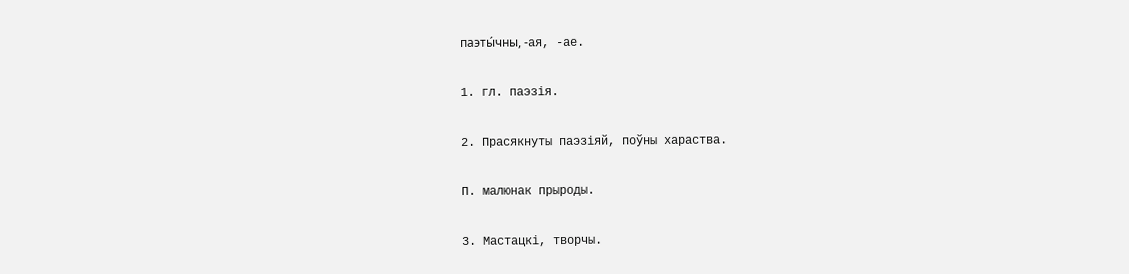паэты́чны, -ая, -ае.

1. гл. паэзія.

2. Прасякнуты паэзіяй, поўны хараства.

П. малюнак прыроды.

3. Мастацкі, творчы.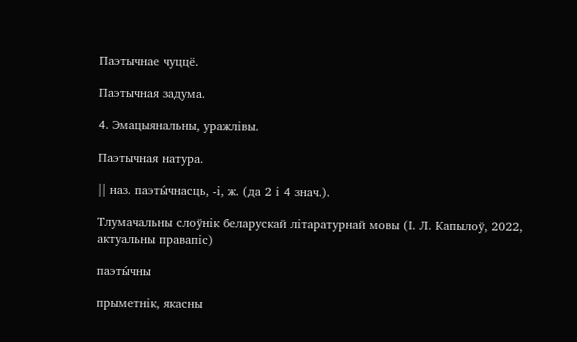Паэтычнае чуццё.

Паэтычная задума.

4. Эмацыянальны, уражлівы.

Паэтычная натура.

|| наз. паэты́чнасць, -і, ж. (да 2 і 4 знач.).

Тлумачальны слоўнік беларускай літаратурнай мовы (І. Л. Капылоў, 2022, актуальны правапіс)

паэты́чны

прыметнік, якасны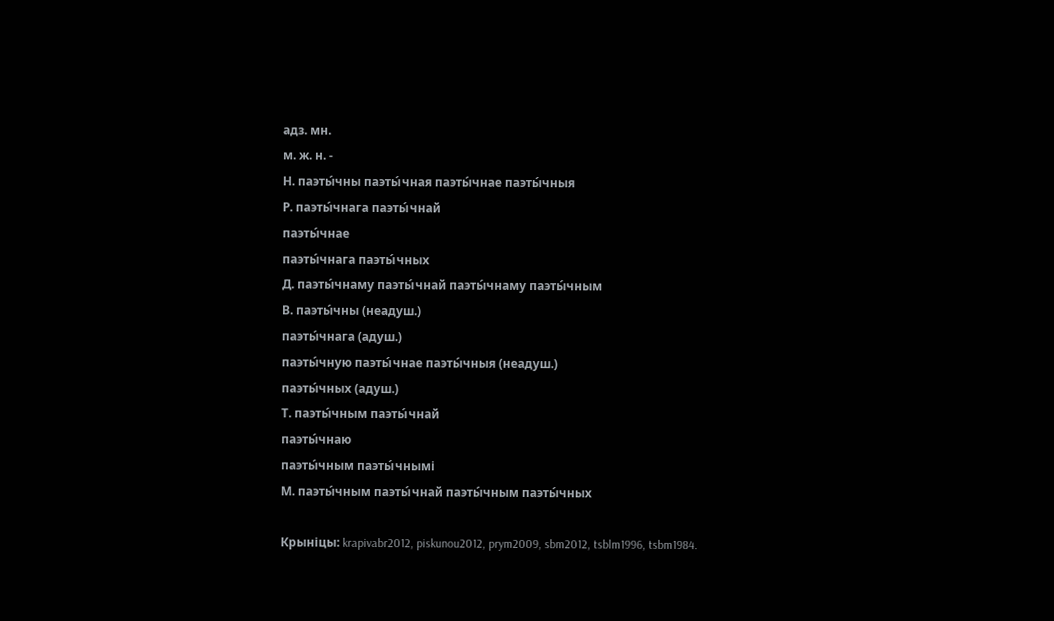адз. мн.
м. ж. н. -
Н. паэты́чны паэты́чная паэты́чнае паэты́чныя
Р. паэты́чнага паэты́чнай
паэты́чнае
паэты́чнага паэты́чных
Д. паэты́чнаму паэты́чнай паэты́чнаму паэты́чным
В. паэты́чны (неадуш.)
паэты́чнага (адуш.)
паэты́чную паэты́чнае паэты́чныя (неадуш.)
паэты́чных (адуш.)
Т. паэты́чным паэты́чнай
паэты́чнаю
паэты́чным паэты́чнымі
М. паэты́чным паэты́чнай паэты́чным паэты́чных

Крыніцы: krapivabr2012, piskunou2012, prym2009, sbm2012, tsblm1996, tsbm1984.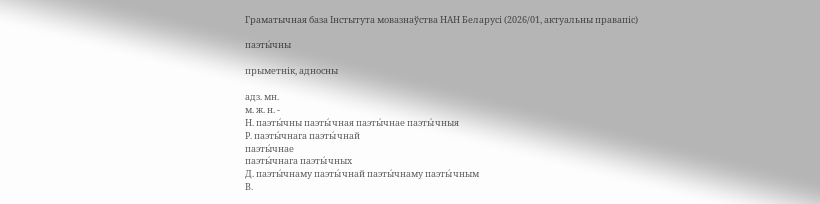Граматычная база Інстытута мовазнаўства НАН Беларусі (2026/01, актуальны правапіс)

паэты́чны

прыметнік, адносны

адз. мн.
м. ж. н. -
Н. паэты́чны паэты́чная паэты́чнае паэты́чныя
Р. паэты́чнага паэты́чнай
паэты́чнае
паэты́чнага паэты́чных
Д. паэты́чнаму паэты́чнай паэты́чнаму паэты́чным
В.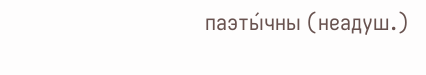паэты́чны (неадуш.)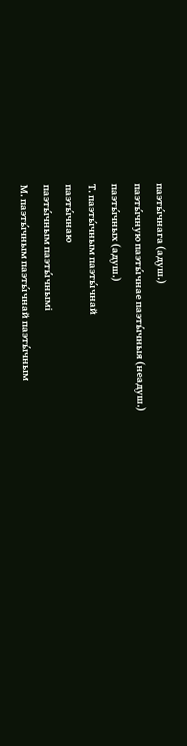паэты́чнага (адуш.)
паэты́чную паэты́чнае паэты́чныя (неадуш.)
паэты́чных (адуш.)
Т. паэты́чным паэты́чнай
паэты́чнаю
паэты́чным паэты́чнымі
М. паэты́чным паэты́чнай паэты́чным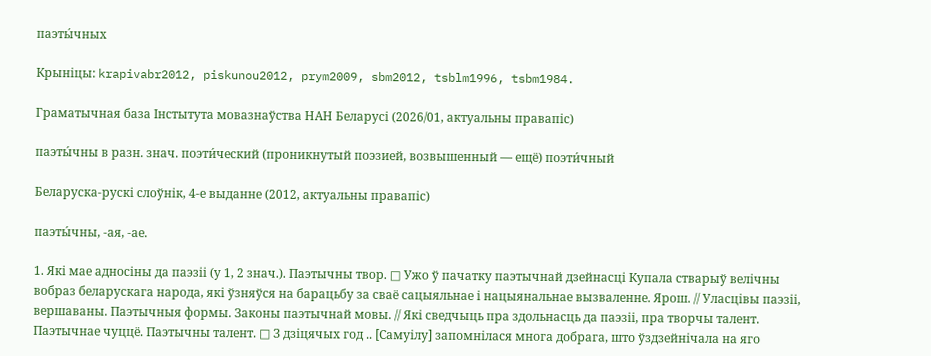паэты́чных

Крыніцы: krapivabr2012, piskunou2012, prym2009, sbm2012, tsblm1996, tsbm1984.

Граматычная база Інстытута мовазнаўства НАН Беларусі (2026/01, актуальны правапіс)

паэты́чны в разн. знач. поэти́ческий (проникнутый поэзией, возвышенный — ещё) поэти́чный

Беларуска-рускі слоўнік, 4-е выданне (2012, актуальны правапіс)

паэты́чны, ‑ая, ‑ае.

1. Які мае адносіны да паэзіі (у 1, 2 знач.). Паэтычны твор. □ Ужо ў пачатку паэтычнай дзейнасці Купала стварыў велічны вобраз беларускага народа, які ўзняўся на барацьбу за сваё сацыяльнае і нацыянальнае вызваленне. Ярош. // Уласцівы паэзіі, вершаваны. Паэтычныя формы. Законы паэтычнай мовы. // Які сведчыць пра здольнасць да паэзіі, пра творчы талент. Паэтычнае чуццё. Паэтычны талент. □ З дзіцячых год .. [Самуілу] запомнілася многа добрага, што ўздзейнічала на яго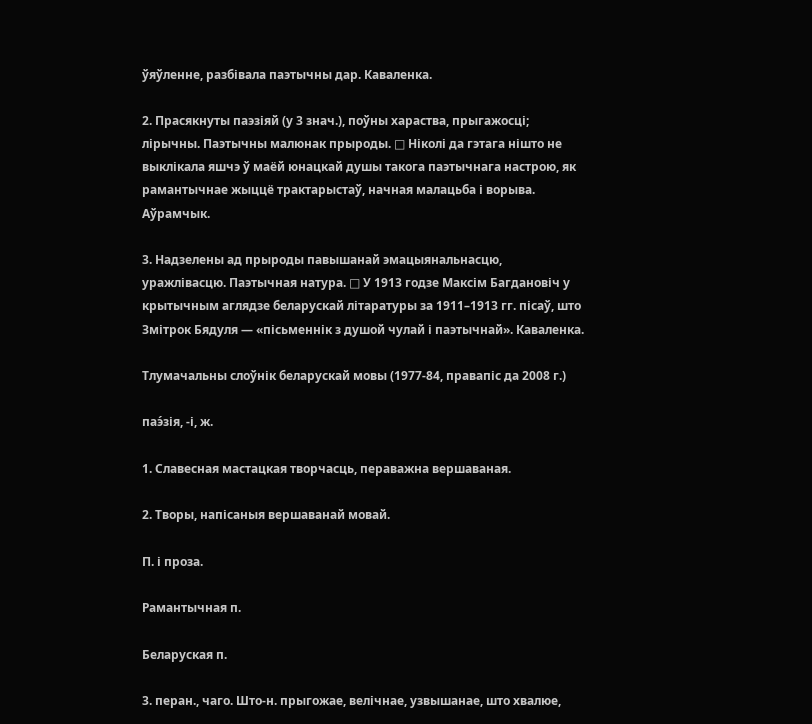ўяўленне, разбівала паэтычны дар. Каваленка.

2. Прасякнуты паэзіяй (у 3 знач.), поўны хараства, прыгажосці; лірычны. Паэтычны малюнак прыроды. □ Ніколі да гэтага нішто не выклікала яшчэ ў маёй юнацкай душы такога паэтычнага настрою, як рамантычнае жыццё трактарыстаў, начная малацьба і ворыва. Аўрамчык.

3. Надзелены ад прыроды павышанай эмацыянальнасцю, уражлівасцю. Паэтычная натура. □ У 1913 годзе Максім Багдановіч у крытычным аглядзе беларускай літаратуры за 1911–1913 гг. пісаў, што Змітрок Бядуля — «пісьменнік з душой чулай і паэтычнай». Каваленка.

Тлумачальны слоўнік беларускай мовы (1977-84, правапіс да 2008 г.)

паэ́зія, -і, ж.

1. Славесная мастацкая творчасць, пераважна вершаваная.

2. Творы, напісаныя вершаванай мовай.

П. і проза.

Рамантычная п.

Беларуская п.

3. перан., чаго. Што-н. прыгожае, велічнае, узвышанае, што хвалюе,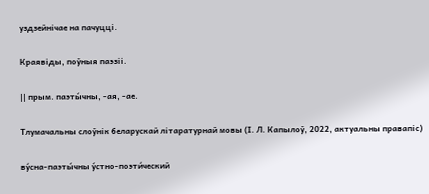уздзейнічае на пачуцці.

Краявіды, поўныя паэзіі.

|| прым. паэты́чны, -ая, -ае.

Тлумачальны слоўнік беларускай літаратурнай мовы (І. Л. Капылоў, 2022, актуальны правапіс)

ву́сна-паэты́чны у́стно-поэти́ческий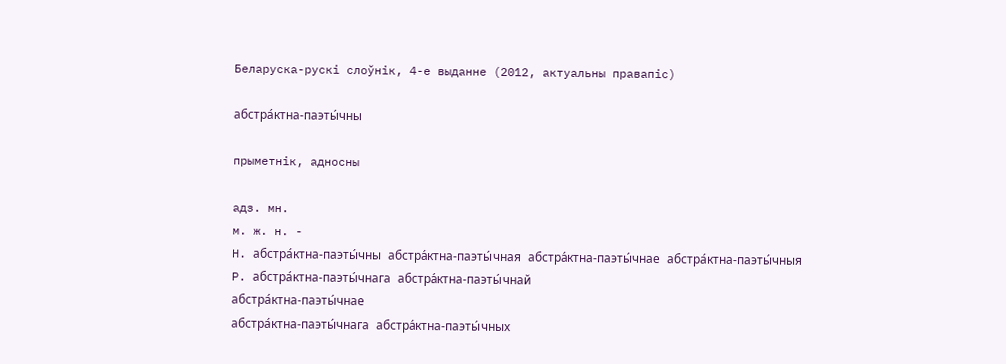Беларуска-рускі слоўнік, 4-е выданне (2012, актуальны правапіс)

абстра́ктна-паэты́чны

прыметнік, адносны

адз. мн.
м. ж. н. -
Н. абстра́ктна-паэты́чны абстра́ктна-паэты́чная абстра́ктна-паэты́чнае абстра́ктна-паэты́чныя
Р. абстра́ктна-паэты́чнага абстра́ктна-паэты́чнай
абстра́ктна-паэты́чнае
абстра́ктна-паэты́чнага абстра́ктна-паэты́чных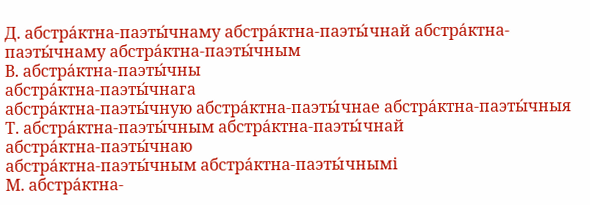Д. абстра́ктна-паэты́чнаму абстра́ктна-паэты́чнай абстра́ктна-паэты́чнаму абстра́ктна-паэты́чным
В. абстра́ктна-паэты́чны
абстра́ктна-паэты́чнага
абстра́ктна-паэты́чную абстра́ктна-паэты́чнае абстра́ктна-паэты́чныя
Т. абстра́ктна-паэты́чным абстра́ктна-паэты́чнай
абстра́ктна-паэты́чнаю
абстра́ктна-паэты́чным абстра́ктна-паэты́чнымі
М. абстра́ктна-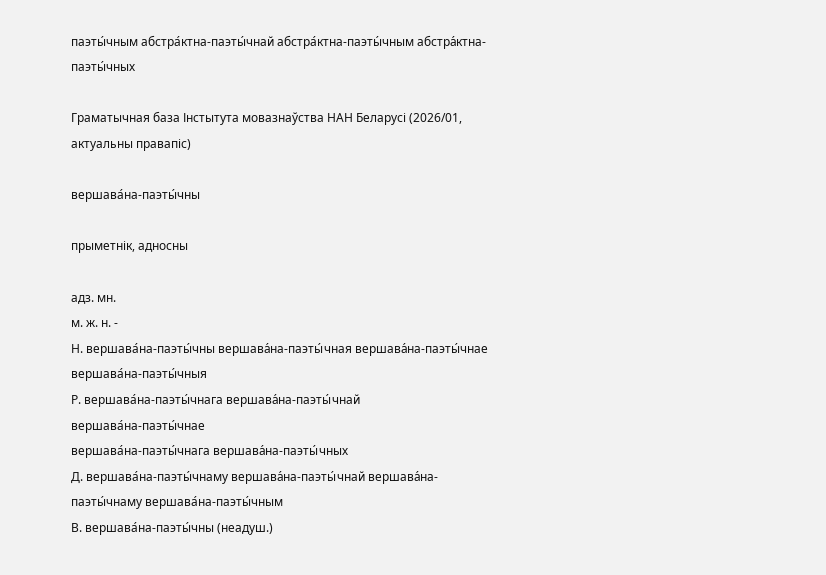паэты́чным абстра́ктна-паэты́чнай абстра́ктна-паэты́чным абстра́ктна-паэты́чных

Граматычная база Інстытута мовазнаўства НАН Беларусі (2026/01, актуальны правапіс)

вершава́на-паэты́чны

прыметнік, адносны

адз. мн.
м. ж. н. -
Н. вершава́на-паэты́чны вершава́на-паэты́чная вершава́на-паэты́чнае вершава́на-паэты́чныя
Р. вершава́на-паэты́чнага вершава́на-паэты́чнай
вершава́на-паэты́чнае
вершава́на-паэты́чнага вершава́на-паэты́чных
Д. вершава́на-паэты́чнаму вершава́на-паэты́чнай вершава́на-паэты́чнаму вершава́на-паэты́чным
В. вершава́на-паэты́чны (неадуш.)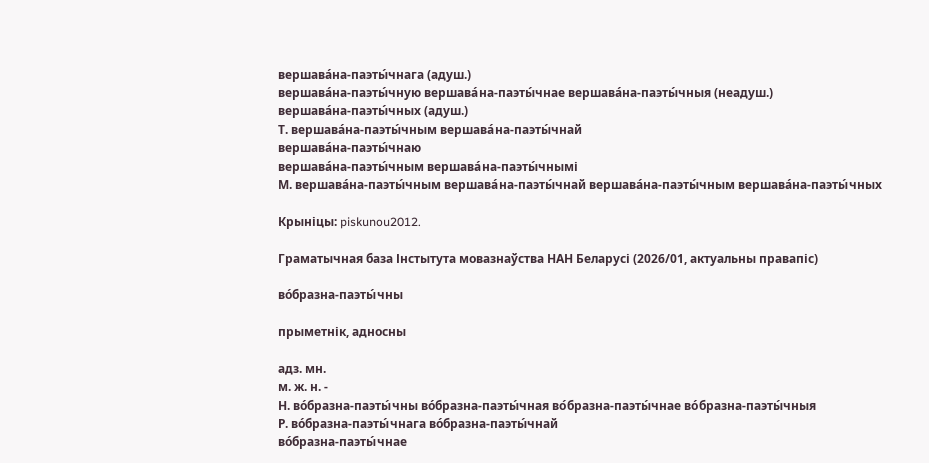вершава́на-паэты́чнага (адуш.)
вершава́на-паэты́чную вершава́на-паэты́чнае вершава́на-паэты́чныя (неадуш.)
вершава́на-паэты́чных (адуш.)
Т. вершава́на-паэты́чным вершава́на-паэты́чнай
вершава́на-паэты́чнаю
вершава́на-паэты́чным вершава́на-паэты́чнымі
М. вершава́на-паэты́чным вершава́на-паэты́чнай вершава́на-паэты́чным вершава́на-паэты́чных

Крыніцы: piskunou2012.

Граматычная база Інстытута мовазнаўства НАН Беларусі (2026/01, актуальны правапіс)

во́бразна-паэты́чны

прыметнік, адносны

адз. мн.
м. ж. н. -
Н. во́бразна-паэты́чны во́бразна-паэты́чная во́бразна-паэты́чнае во́бразна-паэты́чныя
Р. во́бразна-паэты́чнага во́бразна-паэты́чнай
во́бразна-паэты́чнае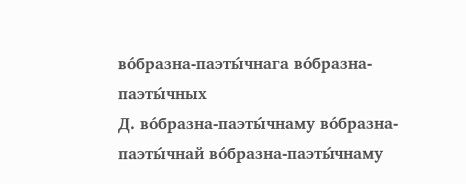во́бразна-паэты́чнага во́бразна-паэты́чных
Д. во́бразна-паэты́чнаму во́бразна-паэты́чнай во́бразна-паэты́чнаму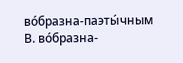во́бразна-паэты́чным
В. во́бразна-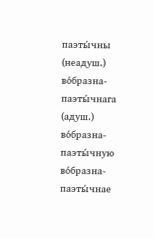паэты́чны (неадуш.)
во́бразна-паэты́чнага (адуш.)
во́бразна-паэты́чную во́бразна-паэты́чнае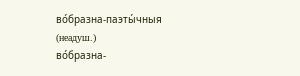во́бразна-паэты́чныя (неадуш.)
во́бразна-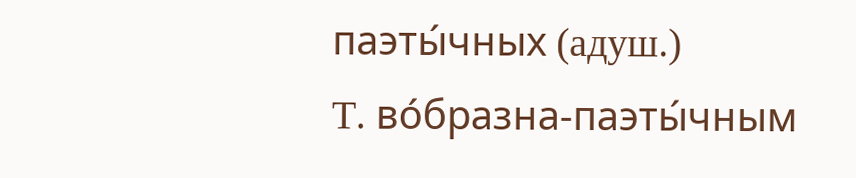паэты́чных (адуш.)
Т. во́бразна-паэты́чным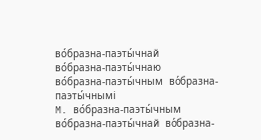во́бразна-паэты́чнай
во́бразна-паэты́чнаю
во́бразна-паэты́чным во́бразна-паэты́чнымі
М. во́бразна-паэты́чным во́бразна-паэты́чнай во́бразна-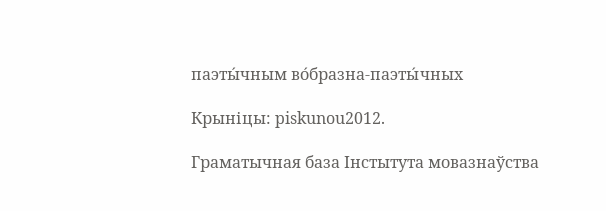паэты́чным во́бразна-паэты́чных

Крыніцы: piskunou2012.

Граматычная база Інстытута мовазнаўства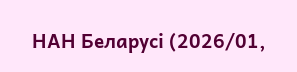НАН Беларусі (2026/01,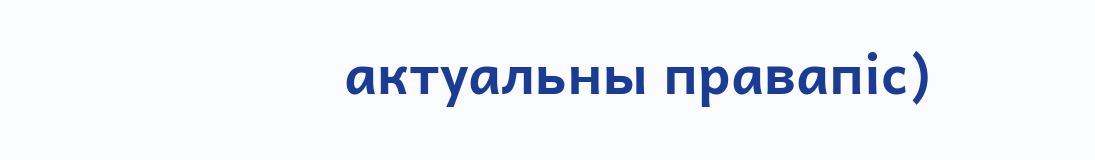актуальны правапіс)